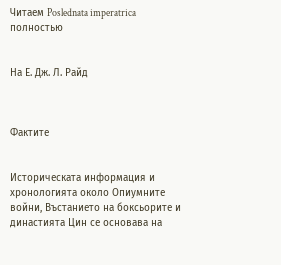Читаем Poslednata imperatrica полностью


На Е. Дж. Л. Райд



Фактите


Историческата информация и хронологията около Опиумните войни, Въстанието на боксьорите и династията Цин се основава на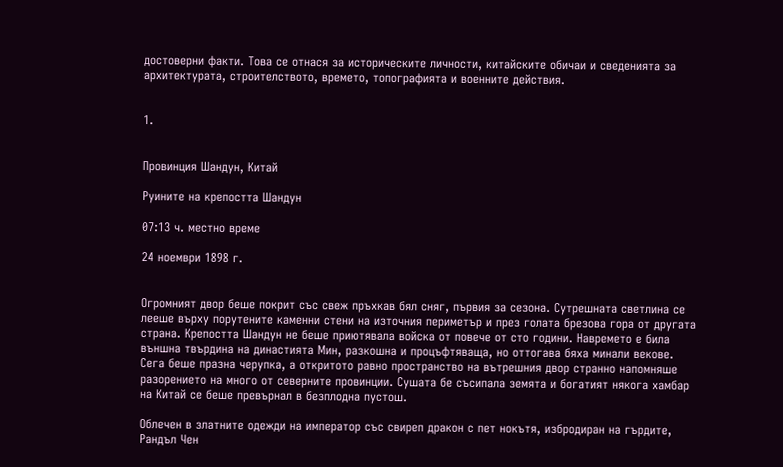достоверни факти. Това се отнася за историческите личности, китайските обичаи и сведенията за архитектурата, строителството, времето, топографията и военните действия.


1.


Провинция Шандун, Китай

Руините на крепостта Шандун

07:13 ч. местно време

24 ноември 1898 г.


Огромният двор беше покрит със свеж пръхкав бял сняг, първия за сезона. Сутрешната светлина се лееше върху порутените каменни стени на източния периметър и през голата брезова гора от другата страна. Крепостта Шандун не беше приютявала войска от повече от сто години. Навремето е била външна твърдина на династията Мин, разкошна и процъфтяваща, но оттогава бяха минали векове. Сега беше празна черупка, а откритото равно пространство на вътрешния двор странно напомняше разорението на много от северните провинции. Сушата бе съсипала земята и богатият някога хамбар на Китай се беше превърнал в безплодна пустош.

Облечен в златните одежди на император със свиреп дракон с пет нокътя, избродиран на гърдите, Рандъл Чен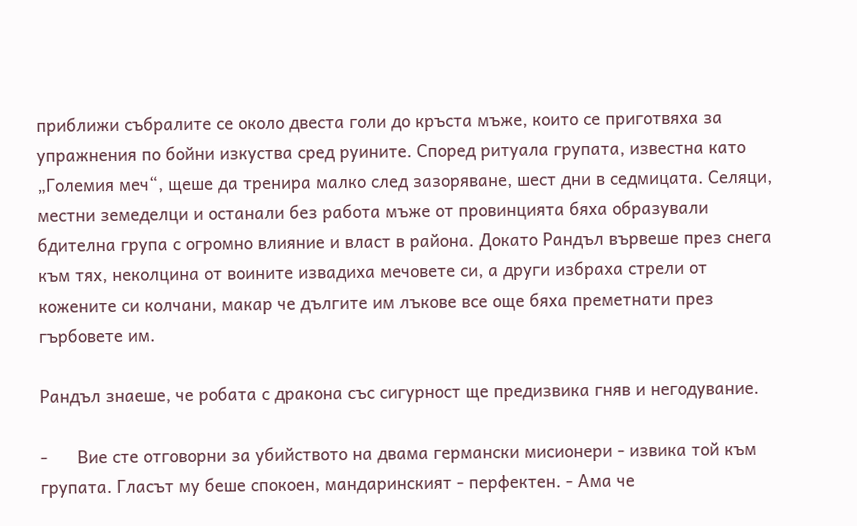приближи събралите се около двеста голи до кръста мъже, които се приготвяха за упражнения по бойни изкуства сред руините. Според ритуала групата, известна като „Големия меч“, щеше да тренира малко след зазоряване, шест дни в седмицата. Селяци, местни земеделци и останали без работа мъже от провинцията бяха образували бдителна група с огромно влияние и власт в района. Докато Рандъл вървеше през снега към тях, неколцина от воините извадиха мечовете си, а други избраха стрели от кожените си колчани, макар че дългите им лъкове все още бяха преметнати през гърбовете им.

Рандъл знаеше, че робата с дракона със сигурност ще предизвика гняв и негодувание.

-      Вие сте отговорни за убийството на двама германски мисионери - извика той към групата. Гласът му беше спокоен, мандаринският - перфектен. - Ама че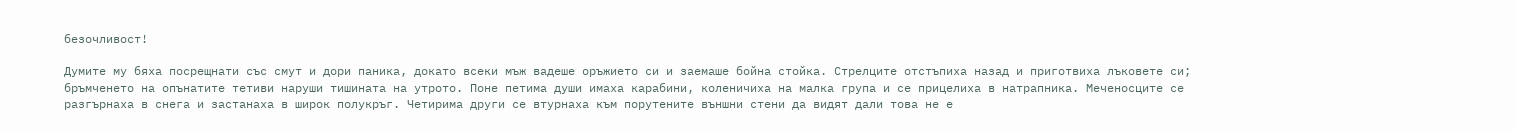безочливост!

Думите му бяха посрещнати със смут и дори паника, докато всеки мъж вадеше оръжието си и заемаше бойна стойка. Стрелците отстъпиха назад и приготвиха лъковете си; бръмченето на опънатите тетиви наруши тишината на утрото. Поне петима души имаха карабини, коленичиха на малка група и се прицелиха в натрапника. Меченосците се разгърнаха в снега и застанаха в широк полукръг. Четирима други се втурнаха към порутените външни стени да видят дали това не е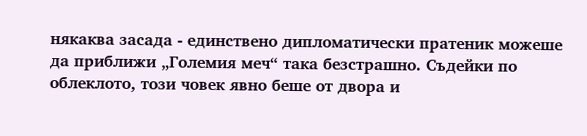някаква засада - единствено дипломатически пратеник можеше да приближи „Големия меч“ така безстрашно. Съдейки по облеклото, този човек явно беше от двора и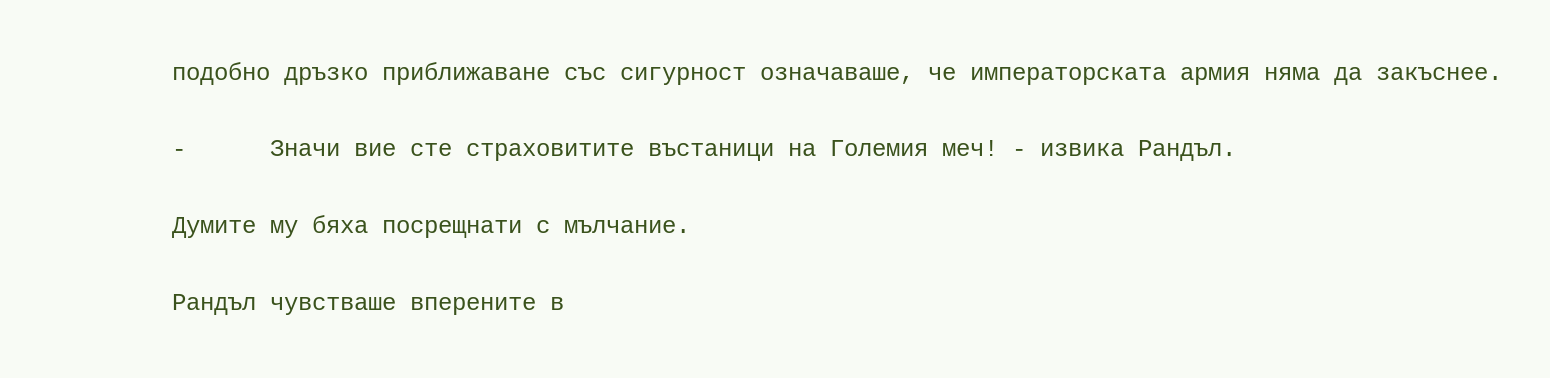подобно дръзко приближаване със сигурност означаваше, че императорската армия няма да закъснее.

-      Значи вие сте страховитите въстаници на Големия меч! - извика Рандъл.

Думите му бяха посрещнати с мълчание.

Рандъл чувстваше вперените в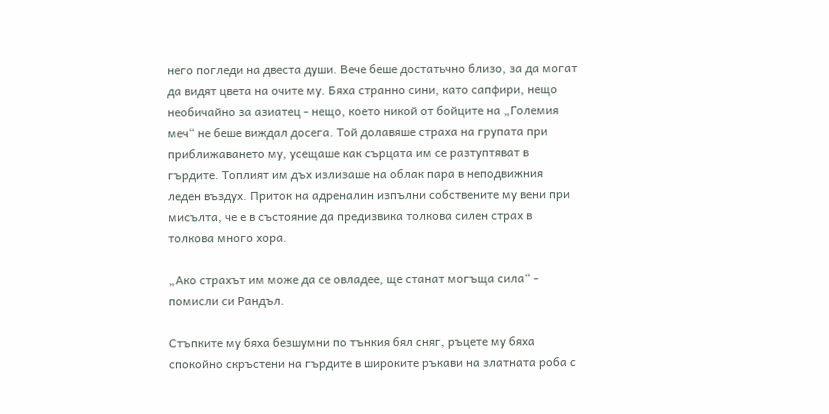него погледи на двеста души. Вече беше достатьчно близо, за да могат да видят цвета на очите му. Бяха странно сини, като сапфири, нещо необичайно за азиатец - нещо, което никой от бойците на „Големия меч“ не беше виждал досега. Той долавяше страха на групата при приближаването му, усещаше как сърцата им се разтуптяват в гърдите. Топлият им дъх излизаше на облак пара в неподвижния леден въздух. Приток на адреналин изпълни собствените му вени при мисълта, че е в състояние да предизвика толкова силен страх в толкова много хора.

„Ако страхът им може да се овладее, ще станат могъща сила“ - помисли си Рандъл.

Стъпките му бяха безшумни по тънкия бял сняг, ръцете му бяха спокойно скръстени на гърдите в широките ръкави на златната роба с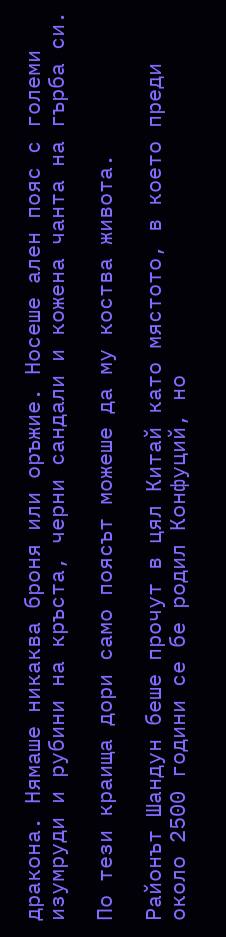дракона. Нямаше никаква броня или оръжие. Носеше ален пояс с големи изумруди и рубини на кръста, черни сандали и кожена чанта на гърба си.

По тези краища дори само поясът можеше да му коства живота.

Районът Шандун беше прочут в цял Китай като мястото, в което преди около 2500 години се бе родил Конфуций, но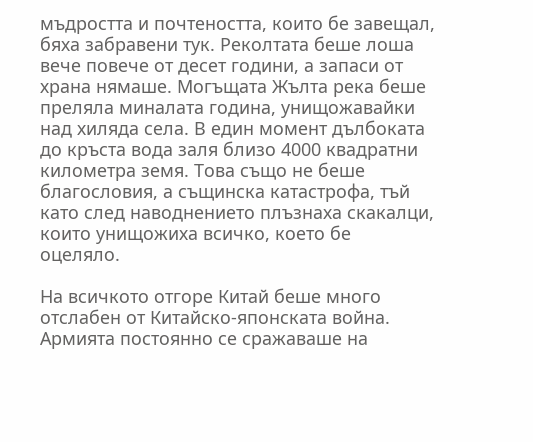мъдростта и почтеността, които бе завещал, бяха забравени тук. Реколтата беше лоша вече повече от десет години, а запаси от храна нямаше. Могъщата Жълта река беше преляла миналата година, унищожавайки над хиляда села. В един момент дълбоката до кръста вода заля близо 4000 квадратни километра земя. Това също не беше благословия, а същинска катастрофа, тъй като след наводнението плъзнаха скакалци, които унищожиха всичко, което бе оцеляло.

На всичкото отгоре Китай беше много отслабен от Китайско-японската война. Армията постоянно се сражаваше на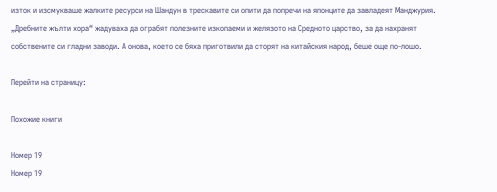изток и изсмукваше жалките ресурси на Шандун в трескавите си опити да попречи на японците да завладеят Манджурия. „Дребните жълти хора“ жадуваха да ограбят полезните изкопаеми и желязото на Средното царство, за да нахранят собствените си гладни заводи. А онова, което се бяха приготвили да сторят на китайския народ, беше още по-лошо.

Перейти на страницу:

Похожие книги

Номер 19
Номер 19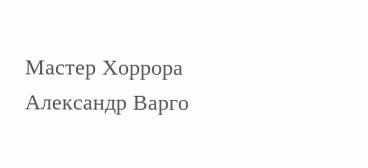Мастер Хоррора Александр Варго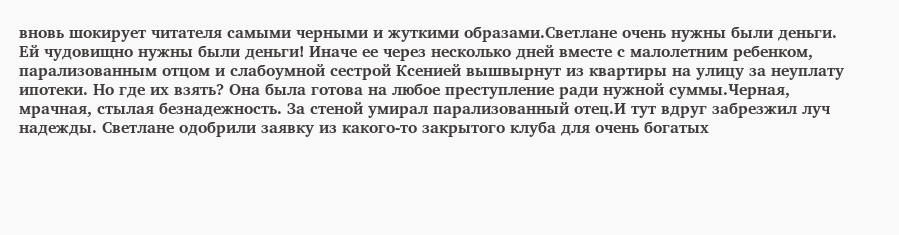вновь шокирует читателя самыми черными и жуткими образами.Светлане очень нужны были деньги. Ей чудовищно нужны были деньги! Иначе ее через несколько дней вместе с малолетним ребенком, парализованным отцом и слабоумной сестрой Ксенией вышвырнут из квартиры на улицу за неуплату ипотеки. Но где их взять? Она была готова на любое преступление ради нужной суммы.Черная, мрачная, стылая безнадежность. За стеной умирал парализованный отец.И тут вдруг забрезжил луч надежды. Светлане одобрили заявку из какого-то закрытого клуба для очень богатых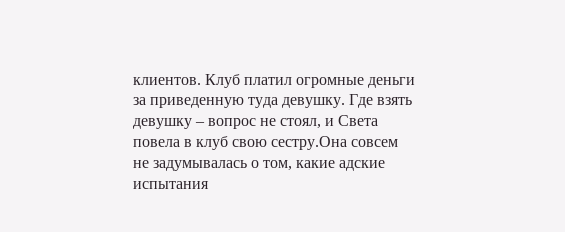клиентов. Клуб платил огромные деньги за приведенную туда девушку. Где взять девушку – вопрос не стоял, и Света повела в клуб свою сестру.Она совсем не задумывалась о том, какие адские испытания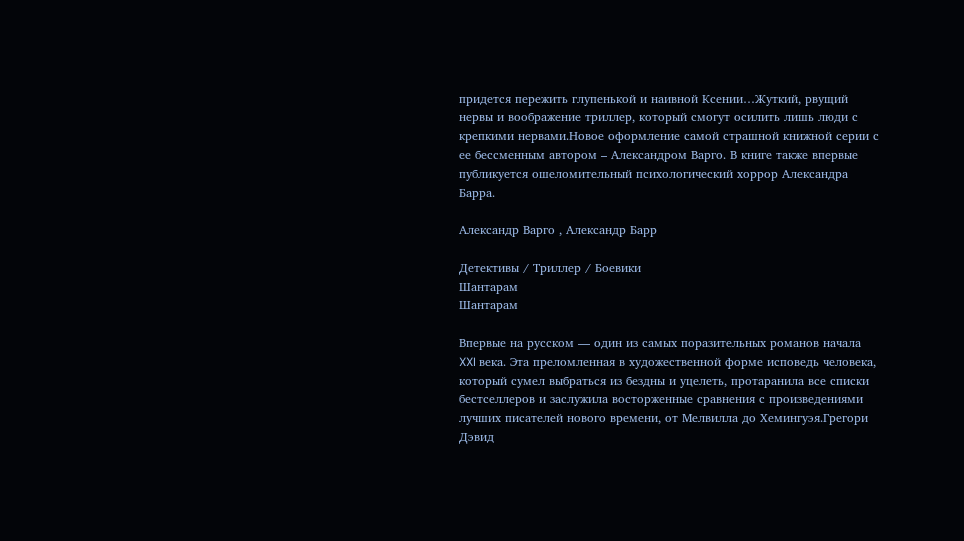придется пережить глупенькой и наивной Ксении…Жуткий, рвущий нервы и воображение триллер, который смогут осилить лишь люди с крепкими нервами.Новое оформление самой страшной книжной серии с ее бессменным автором – Александром Варго. В книге также впервые публикуется ошеломительный психологический хоррор Александра Барра.

Александр Варго , Александр Барр

Детективы / Триллер / Боевики
Шантарам
Шантарам

Впервые на русском — один из самых поразительных романов начала XXI века. Эта преломленная в художественной форме исповедь человека, который сумел выбраться из бездны и уцелеть, протаранила все списки бестселлеров и заслужила восторженные сравнения с произведениями лучших писателей нового времени, от Мелвилла до Хемингуэя.Грегори Дэвид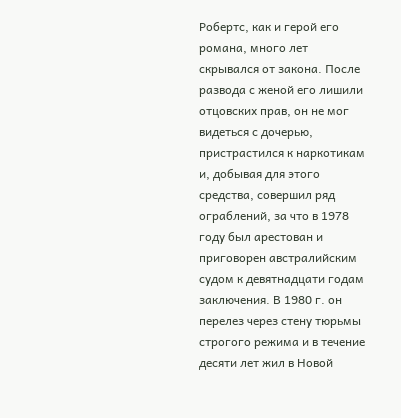Робертс, как и герой его романа, много лет скрывался от закона. После развода с женой его лишили отцовских прав, он не мог видеться с дочерью, пристрастился к наркотикам и, добывая для этого средства, совершил ряд ограблений, за что в 1978 году был арестован и приговорен австралийским судом к девятнадцати годам заключения. В 1980 г. он перелез через стену тюрьмы строгого режима и в течение десяти лет жил в Новой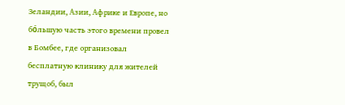Зеландии, Азии, Африке и Европе, но бόльшую часть этого времени провел в Бомбее, где организовал бесплатную клинику для жителей трущоб, был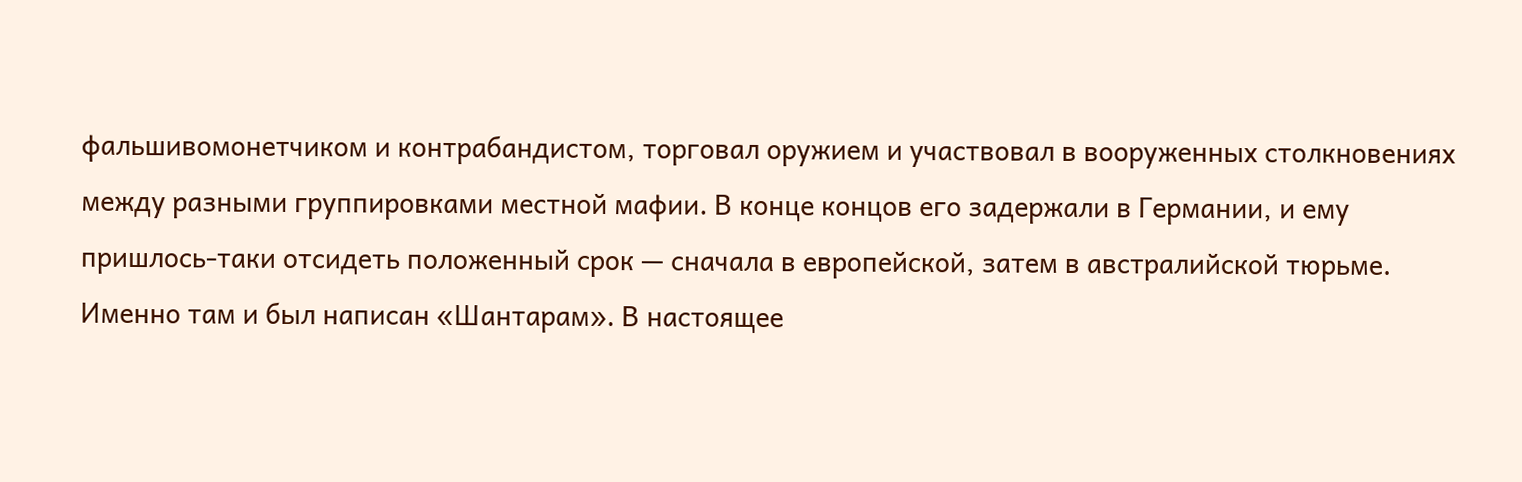фальшивомонетчиком и контрабандистом, торговал оружием и участвовал в вооруженных столкновениях между разными группировками местной мафии. В конце концов его задержали в Германии, и ему пришлось-таки отсидеть положенный срок — сначала в европейской, затем в австралийской тюрьме. Именно там и был написан «Шантарам». В настоящее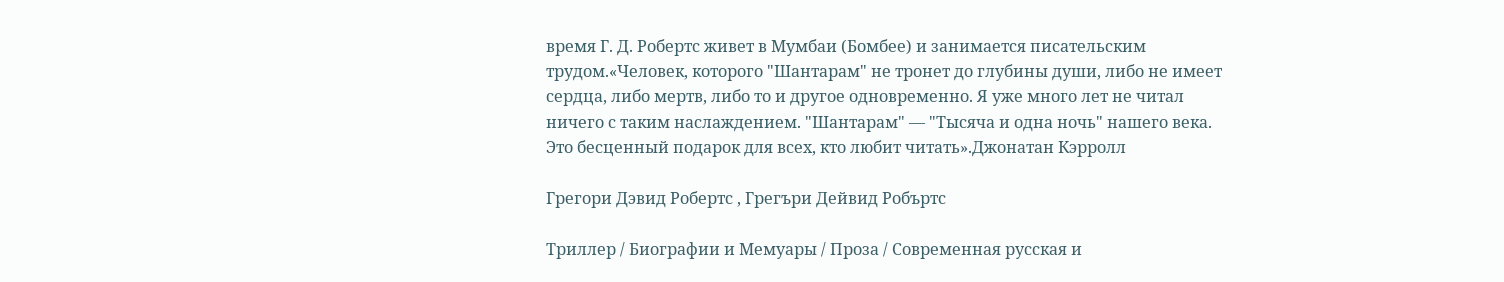время Г. Д. Робертс живет в Мумбаи (Бомбее) и занимается писательским трудом.«Человек, которого "Шантарам" не тронет до глубины души, либо не имеет сердца, либо мертв, либо то и другое одновременно. Я уже много лет не читал ничего с таким наслаждением. "Шантарам" — "Тысяча и одна ночь" нашего века. Это бесценный подарок для всех, кто любит читать».Джонатан Кэрролл

Грегори Дэвид Робертс , Грегъри Дейвид Робъртс

Триллер / Биографии и Мемуары / Проза / Современная русская и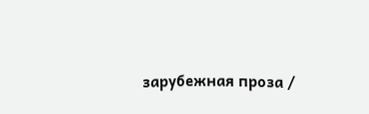зарубежная проза /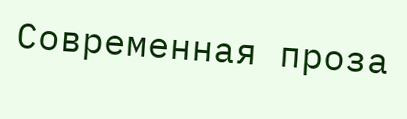Современная проза